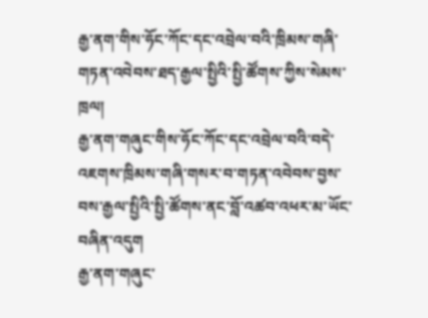རྒྱ་ནག་གིས་ཧོང་ཀོང་དང་འབྲེལ་བའི་ཁྲིམས་གཞི་གཏན་འབེབས་ཐད་རྒྱལ་སྤྱིའི་སྤྱི་ཚོགས་ཀྱིས་སེམས་ཁྲལ།
རྒྱ་ནག་གཞུང་གིས་ཧོང་ཀོང་དང་འབྲེལ་བའི་བདེ་འཇགས་ཁྲིམས་གཞི་གསར་བ་གཏན་འབེབས་བྱས་བས་རྒྱལ་སྤྱིའི་སྤྱི་ཚོགས་ནང་བློ་འཚབ་འཕར་མ་ཡོང་བཞིན་འདུག
རྒྱ་ནག་གཞུང་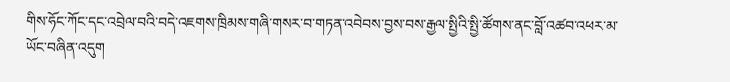གིས་ཧོང་ཀོང་དང་འབྲེལ་བའི་བདེ་འཇགས་ཁྲིམས་གཞི་གསར་བ་གཏན་འབེབས་བྱས་བས་རྒྱལ་སྤྱིའི་སྤྱི་ཚོགས་ནང་བློ་འཚབ་འཕར་མ་ཡོང་བཞིན་འདུག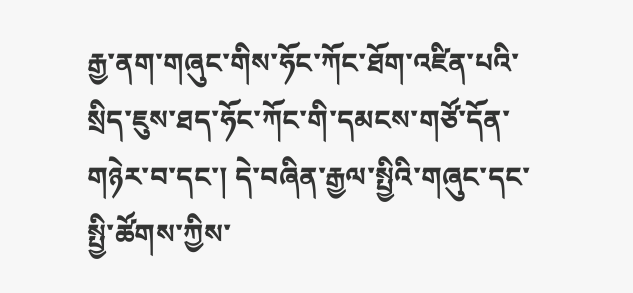རྒྱ་ནག་གཞུང་གིས་ཧོང་ཀོང་ཐོག་འཛིན་པའི་སྲིད་ཇུས་ཐད་ཧོང་ཀོང་གི་དམངས་གཙོ་དོན་གཉེར་བ་དང་། དེ་བཞིན་རྒྱལ་སྤྱིའི་གཞུང་དང་སྤྱི་ཚོགས་ཀྱིས་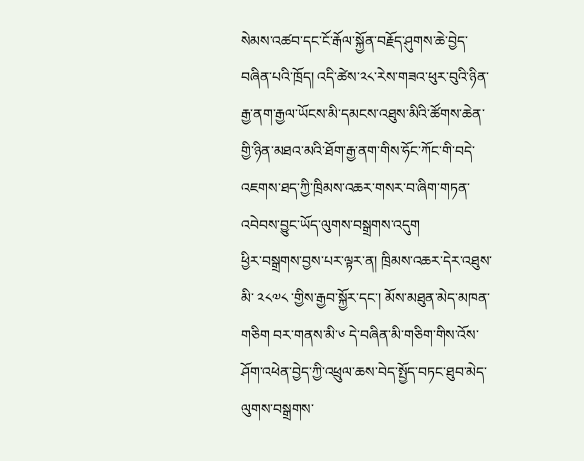སེམས་འཚབ་དང་ངོ་རྒོལ་སྐྱོན་བརྗོད་ཤུགས་ཆེ་བྱེད་བཞིན་པའི་ཁྲོད། འདི་ཚེས་༢༨་རེས་གཟའ་ཕུར་བུའི་ཉིན་རྒྱ་ནག་རྒྱལ་ཡོངས་མི་དམངས་འཐུས་མིའི་ཚོགས་ཆེན་གྱི་ཉིན་མཐའ་མའི་ཐོག་རྒྱ་ནག་གིས་ཧོང་ཀོང་གི་བདེ་འཇགས་ཐད་ཀྱི་ཁྲིམས་འཆར་གསར་བ་ཞིག་གཏན་འབེབས་བྱུང་ཡོད་ལུགས་བསྒྲགས་འདུག
ཕྱིར་བསྒྲགས་བྱས་པར་ལྟར་ན། ཁྲིམས་འཆར་དེར་འཐུས་མི་ ༢༨༧༨ ་གྱིས་རྒྱབ་སྐྱོར་དང་། མོས་མཐུན་མེད་མཁན་གཅིག བར་གནས་མི་༦ དེ་བཞིན་མི་གཅིག་གིས་འོས་ཤོག་འཕེན་བྱེད་ཀྱི་འཕྲུལ་ཆས་བེད་སྤྱོད་བཏང་ཐུབ་མེད་ལུགས་བསྒྲགས་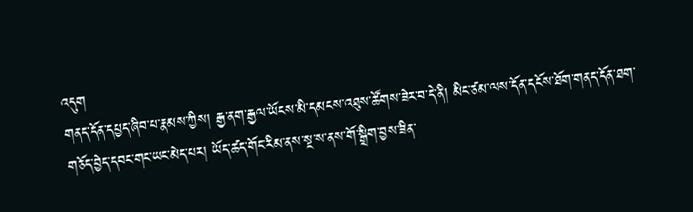འདུག
གནད་དོན་དཔྱད་ཞིབ་པ་རྣམས་ཀྱིས། རྒྱ་ནག་རྒྱལ་ཡོངས་མི་དམངས་འཐུས་ཚོགས་ཟེར་བ་དེ་ནི། མིང་ཙམ་ལས་དོན་དངོས་ཐོག་གནད་དོན་ཐག་གཅོད་བྱེད་དབང་གང་ཡང་མེད་པར། ཡོད་ཚད་གོང་རིམ་ནས་སྔ་ས་ནས་གོ་སྒྲིག་བྱས་ཟིན་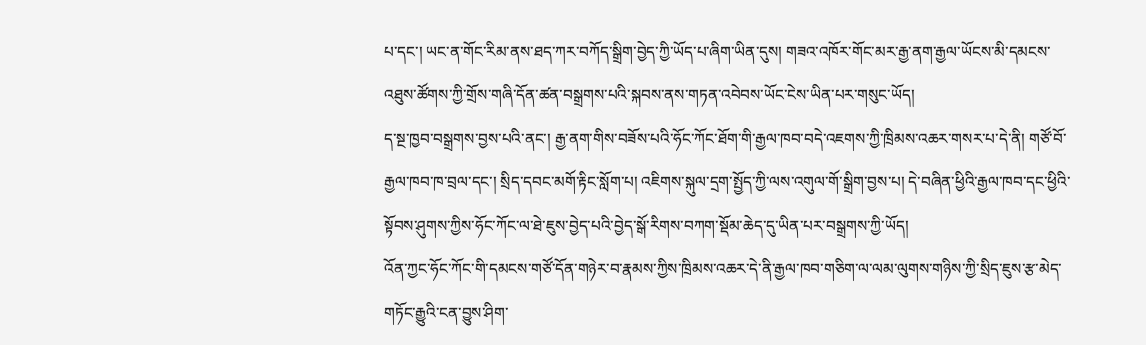པ་དང་། ཡང་ན་གོང་རིམ་ནས་ཐད་ཀར་བཀོད་སྒྲིག་བྱེད་ཀྱི་ཡོད་པ་ཞིག་ཡིན་དུས། གཟའ་འཁོར་གོང་མར་རྒྱ་ནག་རྒྱལ་ཡོངས་མི་དམངས་འཐུས་ཚོགས་ཀྱི་གྲོས་གཞི་དོན་ཚན་བསྒྲགས་པའི་སྐབས་ནས་གཏན་འབེབས་ཡོང་ངེས་ཡིན་པར་གསུང་ཡོད།
ད་སྔ་ཁྱབ་བསྒྲགས་བྱས་པའི་ནང་། རྒྱ་ནག་གིས་བཟོས་པའི་ཧོང་ཀོང་ཐོག་གི་རྒྱལ་ཁབ་བདེ་འཇགས་ཀྱི་ཁྲིམས་འཆར་གསར་པ་དེ་ནི། གཙོ་བོ་རྒྱལ་ཁབ་ཁ་བྲལ་དང་། སྲིད་དབང་མགོ་རྟིང་སློག་པ། འཇིགས་སྐུལ་དྲག་སྤྱོད་ཀྱི་ལས་འགུལ་གོ་སྒྲིག་བྱས་པ། དེ་བཞིན་ཕྱིའི་རྒྱལ་ཁབ་དང་ཕྱིའི་སྟོབས་ཤུགས་ཀྱིས་ཧོང་ཀོང་ལ་ཐེ་ཇུས་བྱེད་པའི་བྱེད་སྒོ་རིགས་བཀག་སྡོམ་ཆེད་དུ་ཡིན་པར་བསྒྲགས་ཀྱི་ཡོད།
འོན་ཀྱང་ཧོང་ཀོང་གི་དམངས་གཙོ་དོན་གཉེར་བ་རྣམས་ཀྱིས་ཁྲིམས་འཆར་དེ་ནི་རྒྱལ་ཁབ་གཅིག་ལ་ལམ་ལུགས་གཉིས་ཀྱི་སྲིད་ཇུས་རྩ་མེད་གཏོང་རྒྱུའི་ངན་བྱུས་ཤིག་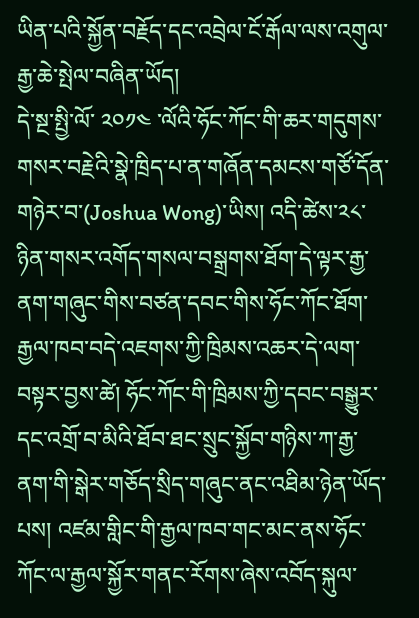ཡིན་པའི་སྐྱོན་བརྗོད་དང་འབྲེལ་ངོ་རྒོལ་ལས་འགུལ་རྒྱ་ཆེ་སྤེལ་བཞིན་ཡོད།
དེ་སྔ་སྤྱི་ལོ་ ༢༠༡༤ ་ལོའི་ཧོང་ཀོང་གི་ཆར་གདུགས་གསར་བརྗེའི་སྣེ་ཁྲིད་པ་ན་གཞོན་དམངས་གཙོ་དོན་གཉེར་བ་(Joshua Wong)་ཡིས། འདི་ཚེས་༢༨་ཉིན་གསར་འགོད་གསལ་བསྒྲགས་ཐོག་དེ་ལྟར་རྒྱ་ནག་གཞུང་གིས་བཙན་དབང་གིས་ཧོང་ཀོང་ཐོག་རྒྱལ་ཁབ་བདེ་འཇགས་ཀྱི་ཁྲིམས་འཆར་དེ་ལག་བསྟར་བྱས་ཚེ། ཧོང་ཀོང་གི་ཁྲིམས་ཀྱི་དབང་བསྒྱུར་དང་འགྲོ་བ་མིའི་ཐོབ་ཐང་སྲུང་སྐྱོབ་གཉིས་ཀ་རྒྱ་ནག་གི་སྒེར་གཅོད་སྲིད་གཞུང་ནང་འཐིམ་ཉེན་ཡོད་པས། འཛམ་གླིང་གི་རྒྱལ་ཁབ་གང་མང་ནས་ཧོང་ཀོང་ལ་རྒྱལ་སྐྱོར་གནང་རོགས་ཞེས་འབོད་སྐུལ་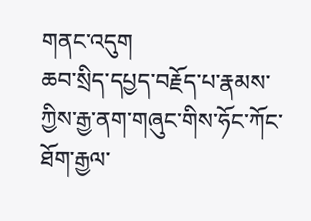གནང་འདུག
ཆབ་སྲིད་དཔྱད་བརྗོད་པ་རྣམས་ཀྱིས་རྒྱ་ནག་གཞུང་གིས་ཧོང་ཀོང་ཐོག་རྒྱལ་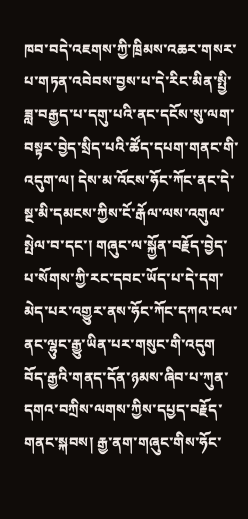ཁབ་བདེ་འཇགས་ཀྱི་ཁྲིམས་འཆར་གསར་པ་གཏན་འབེབས་བྱས་པ་དེ་རིང་མིན་སྤྱི་ཟླ་བརྒྱད་པ་དགུ་པའི་ནང་དངོས་སུ་ལག་བསྟར་བྱེད་སྲིད་པའི་ཚོད་དཔག་གནང་གི་འདུག་ལ། དེས་མ་འོངས་ཧོང་ཀོང་ནང་དེ་སྔ་མི་དམངས་ཀྱིས་ངོ་རྒོལ་ལས་འགུལ་སྤེལ་བ་དང་། གཞུང་ལ་སྐྱོན་བརྗོད་བྱེད་པ་སོགས་ཀྱི་རང་དབང་ཡོད་པ་དེ་དག་མེད་པར་འགྱུར་ནས་ཧོང་ཀོང་དཀའ་ངལ་ནང་ལྷུང་རྒྱུ་ཡིན་པར་གསུང་གི་འདུག
བོད་རྒྱའི་གནད་དོན་ཉམས་ཞིབ་པ་ཀུན་དགའ་བཀྲིས་ལགས་ཀྱིས་དཔྱད་བརྗོད་གནང་སྐབས། རྒྱ་ནག་གཞུང་གིས་ཧོང་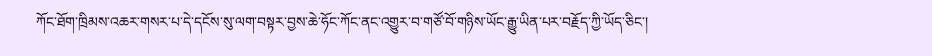ཀོང་ཐོག་ཁྲིམས་འཆར་གསར་པ་དེ་དངོས་སུ་ལག་བསྟར་བྱས་ཆེ་ཧོང་ཀོང་ནང་འགྱུར་བ་གཙོ་བོ་གཉིས་ཡོང་རྒྱུ་ཡིན་པར་བརྗོད་ཀྱི་ཡོད་ཅིང་།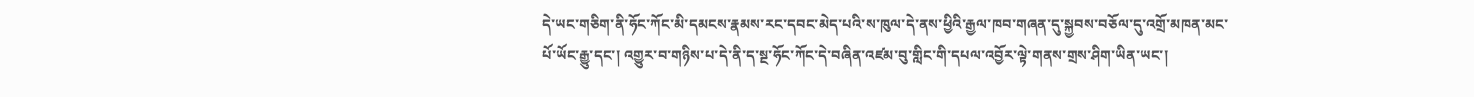དེ་ཡང་གཅིག་ནི་ཧོང་ཀོང་མི་དམངས་རྣམས་རང་དབང་མེད་པའི་ས་ཁུལ་དེ་ནས་ཕྱིའི་རྒྱལ་ཁབ་གཞན་དུ་སྐྱབས་བཅོལ་དུ་འགྲོ་མཁན་མང་པོ་ཡོང་རྒྱུ་དང་། འགྱུར་བ་གཉིས་པ་དེ་ནི་ད་སྔ་ཧོང་ཀོང་དེ་བཞིན་འཛམ་བུ་གླིང་གི་དཔལ་འབྱོར་ལྟེ་གནས་གྲས་ཤིག་ཡིན་ཡང་།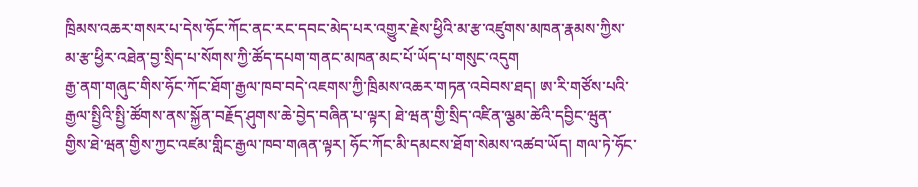ཁྲིམས་འཆར་གསར་པ་དེས་ཧོང་ཀོང་ནང་རང་དབང་མེད་པར་འགྱུར་རྗེས་ཕྱིའི་མ་རྩ་འཛུགས་མཁན་རྣམས་ཀྱིས་མ་རྩ་ཕྱིར་འཐེན་བྱ་སྲིད་པ་སོགས་ཀྱི་ཚོད་དཔག་གནང་མཁན་མང་པོ་ཡོད་པ་གསུང་འདུག
རྒྱ་ནག་གཞུང་གིས་ཧོང་ཀོང་ཐོག་རྒྱལ་ཁབ་བདེ་འཇགས་ཀྱི་ཁྲིམས་འཆར་གཏན་འབེབས་ཐད། ཨ་རི་གཙོས་པའི་རྒྱལ་སྤྱིའི་སྤྱི་ཚོགས་ནས་སྐྱོན་བརྗོད་ཤུགས་ཆེ་བྱེད་བཞིན་པ་ལྟར། ཐེ་ཝན་གྱི་སྲིད་འཛིན་ལྕམ་ཚེའི་དབྱིང་ཝུན་གྱིས་ཐེ་ཝན་གྱིས་ཀྱང་འཛམ་གླིང་རྒྱལ་ཁབ་གཞན་ལྟར། ཧོང་ཀོང་མི་དམངས་ཐོག་སེམས་འཚབ་ཡོད། གལ་ཏེ་ཧོང་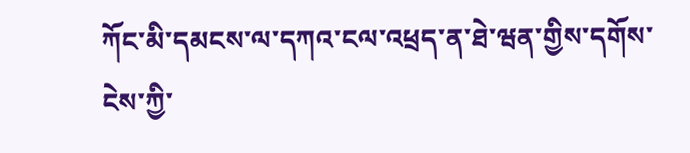ཀོང་མི་དམངས་ལ་དཀའ་ངལ་འཕྲད་ན་ཐེ་ཝན་གྱིས་དགོས་ངེས་ཀྱི་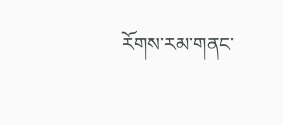རོགས་རམ་གནང་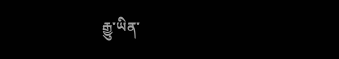རྒྱུ་ཡིན་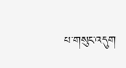པ་གསུང་འདུག